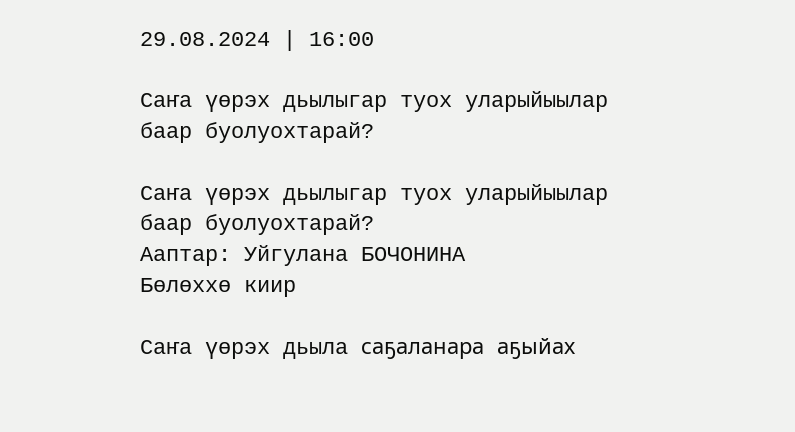29.08.2024 | 16:00

Саҥа үөрэх дьылыгар туох уларыйыылар баар буолуохтарай?

Саҥа үөрэх дьылыгар туох уларыйыылар баар буолуохтарай?
Ааптар: Уйгулана БОЧОНИНА
Бөлөххө киир

Саҥа үөрэх дьыла саҕаланара аҕыйах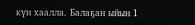күн хаалла. Балаҕан ыйын 1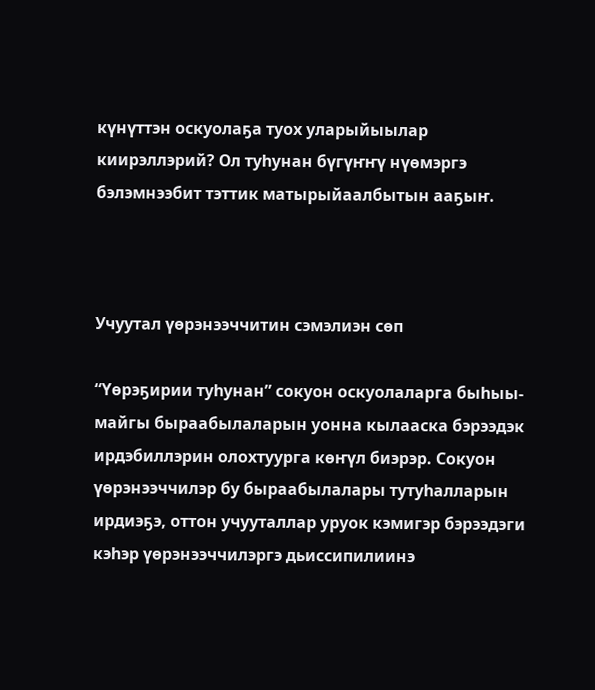күнүттэн оскуолаҕа туох уларыйыылар киирэллэрий? Ол туһунан бүгүҥҥү нүөмэргэ бэлэмнээбит тэттик матырыйаалбытын ааҕыҥ.



Учуутал үөрэнээччитин сэмэлиэн сөп

“Үөрэҕирии туһунан” сокуон оскуолаларга быһыы-майгы быраабылаларын уонна кылааска бэрээдэк ирдэбиллэрин олохтуурга көҥүл биэрэр. Сокуон үөрэнээччилэр бу быраабылалары тутуһалларын ирдиэҕэ, оттон учууталлар уруок кэмигэр бэрээдэги кэһэр үөрэнээччилэргэ дьиссипилиинэ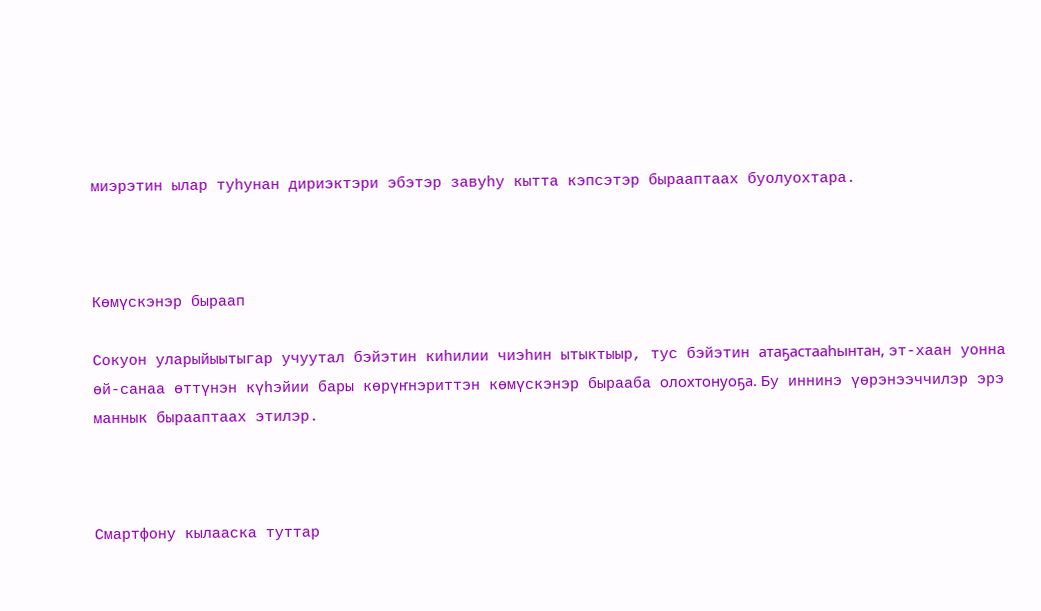миэрэтин ылар туһунан дириэктэри эбэтэр завуһу кытта кэпсэтэр бырааптаах буолуохтара.



Көмүскэнэр быраап

Сокуон уларыйыытыгар учуутал бэйэтин киһилии чиэһин ытыктыыр, тус бэйэтин атаҕастааһынтан, эт-хаан уонна өй-санаа өттүнэн күһэйии бары көрүҥнэриттэн көмүскэнэр бырааба олохтонуоҕа. Бу иннинэ үөрэнээччилэр эрэ маннык бырааптаах этилэр.



Смартфону кылааска туттар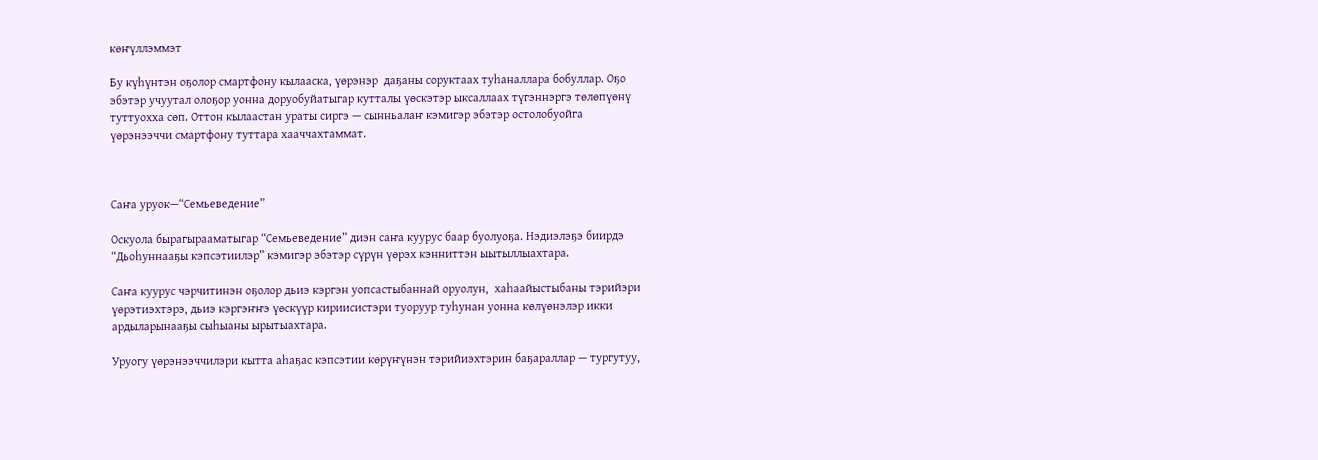көҥүллэммэт

Бу күһүнтэн оҕолор смартфону кылааска, үөрэнэр  даҕаны соруктаах туһаналлара бобуллар. Оҕо эбэтэр учуутал олоҕор уонна доруобуйатыгар кутталы үөскэтэр ыксаллаах түгэннэргэ төлөпүөнү туттуохха сөп. Оттон кылаастан ураты сиргэ — сынньалаҥ кэмигэр эбэтэр остолобуойга үөрэнээччи смартфону туттара хааччахтаммат.



Саҥа уруок—“Семьеведение”

Оскуола бырагырааматыгар “Семьеведение” диэн саҥа куурус баар буолуоҕа. Нэдиэлэҕэ биирдэ “Дьоһуннааҕы кэпсэтиилэр” кэмигэр эбэтэр сүрүн үөрэх кэнниттэн ыытыллыахтара.

Саҥа куурус чэрчитинэн оҕолор дьиэ кэргэн уопсастыбаннай оруолун,  хаһаайыстыбаны тэрийэри үөрэтиэхтэрэ, дьиэ кэргэҥҥэ үөскүүр кириисистэри туоруур туһунан уонна көлүөнэлэр икки ардыларынааҕы сыһыаны ырытыахтара.

Уруогу үөрэнээччилэри кытта аһаҕас кэпсэтии көрүҥүнэн тэрийиэхтэрин баҕараллар — тургутуу,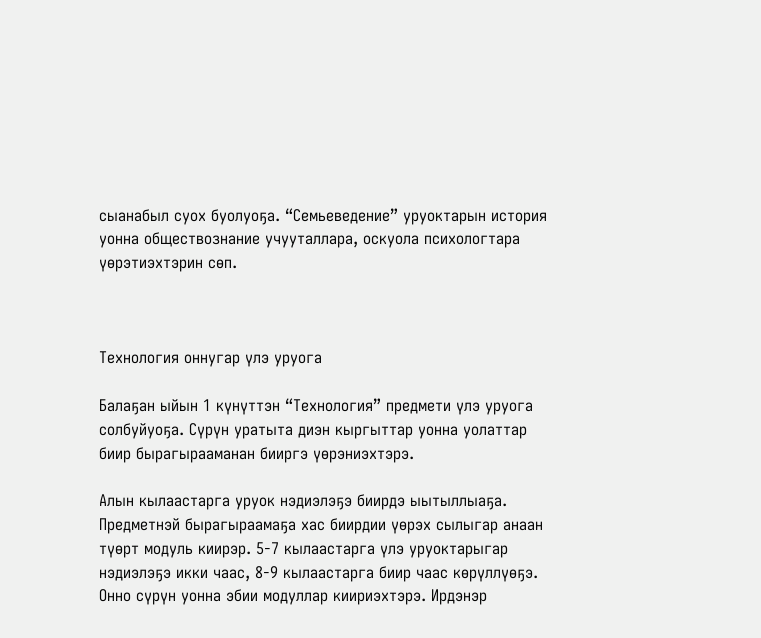сыанабыл суох буолуоҕа. “Семьеведение” уруоктарын история уонна обществознание учууталлара, оскуола психологтара үөрэтиэхтэрин сөп.



Технология оннугар үлэ уруога

Балаҕан ыйын 1 күнүттэн “Технология” предмети үлэ уруога солбуйуоҕа. Сүрүн уратыта диэн кыргыттар уонна уолаттар биир бырагырааманан бииргэ үөрэниэхтэрэ.

Алын кылаастарга уруок нэдиэлэҕэ биирдэ ыытыллыаҕа. Предметнэй бырагыраамаҕа хас биирдии үөрэх сылыгар анаан түөрт модуль киирэр. 5-7 кылаастарга үлэ уруоктарыгар нэдиэлэҕэ икки чаас, 8-9 кылаастарга биир чаас көрүллүөҕэ. Онно сүрүн уонна эбии модуллар киириэхтэрэ. Ирдэнэр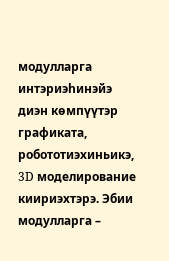модулларга интэриэһинэйэ диэн көмпүүтэр графиката, робототиэхиньикэ, 3D моделирование киириэхтэрэ. Эбии модулларга –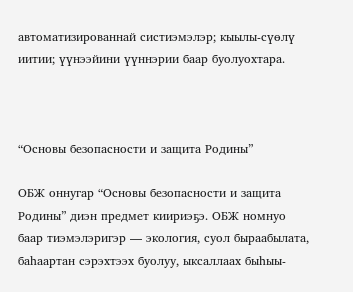автоматизированнай систиэмэлэр; кыылы-сүөлү иитии; үүнээйини үүннэрии баар буолуохтара.



“Основы безопасности и защита Родины”

ОБЖ оннугар “Основы безопасности и защита Родины” диэн предмет киириэҕэ. ОБЖ номнуо баар тиэмэлэригэр — экология, суол быраабылата, баһаартан сэрэхтээх буолуу, ыксаллаах быһыы-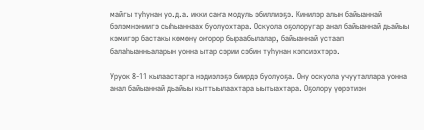майгы туһунан уо.д.а. икки саҥа модуль эбиллиэҕэ. Кинилэр алын байыаннай бэлэмнэниигэ сыһыаннаах буолуохтара. Оскуола оҕолоругар анал байыаннай дьайыы кэмигэр бастакы көмөнү оҥорор быраабылалар, байыаннай устаап балаһыанньаларын уонна ытар сэрии сэбин туһунан кэпсиэхтэрэ.

Уруок 8-11 кылаастарга нэдиэлэҕэ биирдэ буолуоҕа. Ону оскуола учууталлара уонна анал байыаннай дьайыы кыттыылаахтара ыытыахтара. Оҕолору үөрэтиэн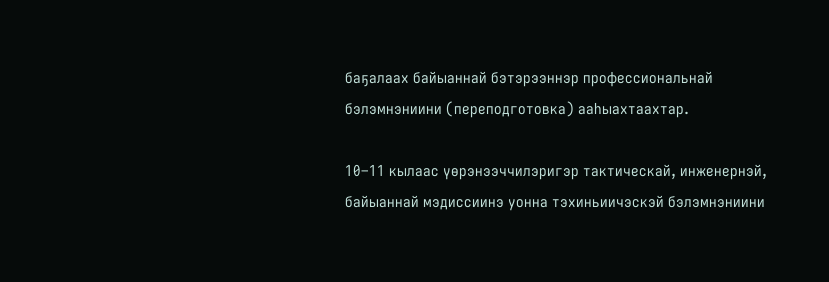баҕалаах байыаннай бэтэрээннэр профессиональнай бэлэмнэниини (переподготовка) ааһыахтаахтар.

10–11 кылаас үөрэнээччилэригэр тактическай, инженернэй, байыаннай мэдиссиинэ уонна тэхиньиичэскэй бэлэмнэниини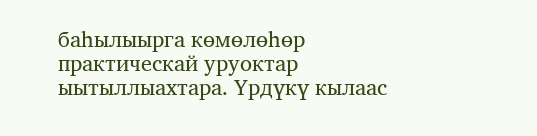баһылыырга көмөлөһөр практическай уруоктар ыытыллыахтара. Үрдүкү кылаас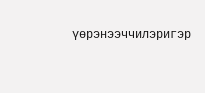үөрэнээччилэригэр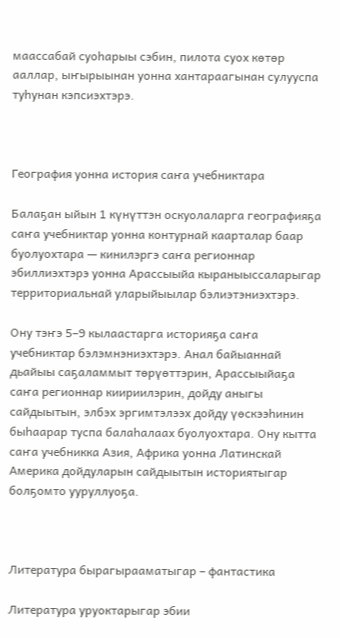маассабай суоһарыы сэбин, пилота суох көтөр ааллар, ыҥырыынан уонна хантараагынан сулууспа туһунан кэпсиэхтэрэ.



География уонна история саҥа учебниктара

Балаҕан ыйын 1 күнүттэн оскуолаларга географияҕа саҥа учебниктар уонна контурнай каарталар баар буолуохтара — кинилэргэ саҥа регионнар эбиллиэхтэрэ уонна Арассыыйа кыраныыссаларыгар территориальнай уларыйыылар бэлиэтэниэхтэрэ.

Ону тэҥэ 5–9 кылаастарга историяҕа саҥа учебниктар бэлэмнэниэхтэрэ. Анал байыаннай дьайыы саҕаламмыт төрүөттэрин, Арассыыйаҕа саҥа регионнар киириилэрин, дойду аныгы сайдыытын, элбэх эргимтэлээх дойду үөскээһинин быһаарар туспа балаһалаах буолуохтара. Ону кытта саҥа учебникка Азия, Африка уонна Латинскай Америка дойдуларын сайдыытын историятыгар болҕомто ууруллуоҕа.



Литература бырагырааматыгар – фантастика

Литература уруоктарыгар эбии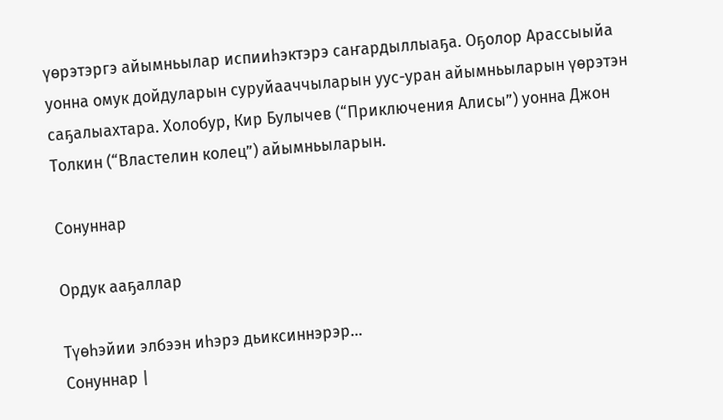үөрэтэргэ айымньылар испииһэктэрэ саҥардыллыаҕа. Оҕолор Арассыыйа уонна омук дойдуларын суруйааччыларын уус-уран айымньыларын үөрэтэн саҕалыахтара. Холобур, Кир Булычев (“Приключения Алисы”) уонна Джон Толкин (“Властелин колец”) айымньыларын.

Сонуннар

Ордук ааҕаллар

Түөһэйии элбээн иһэрэ дьиксиннэрэр...
Сонуннар |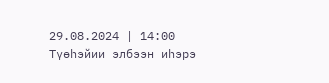29.08.2024 | 14:00
Түөһэйии элбээн иһэрэ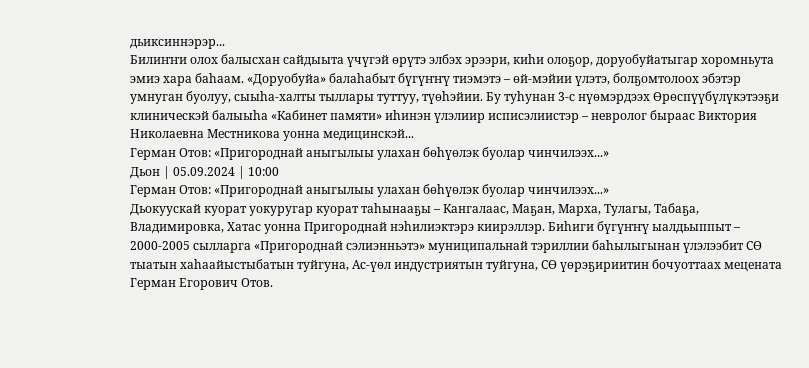дьиксиннэрэр...
Билиҥҥи олох балысхан сайдыыта үчүгэй өрүтэ элбэх эрээри, киһи олоҕор, доруобуйатыгар хоромньута эмиэ хара баһаам. «Доруобуйа» балаһабыт бүгүҥҥү тиэмэтэ – өй-мэйии үлэтэ, болҕомтолоох эбэтэр умнуган буолуу, сыыһа-халты тыллары туттуу, түөһэйии. Бу туһунан 3-с нүөмэрдээх Өрөспүүбүлүкэтээҕи клиническэй балыыһа «Кабинет памяти» иһинэн үлэлиир исписэлиистэр – невролог быраас Виктория Николаевна Местникова уонна медицинскэй...
Герман Отов: «Пригороднай аныгылыы улахан бөһүөлэк буолар чинчилээх...»
Дьон | 05.09.2024 | 10:00
Герман Отов: «Пригороднай аныгылыы улахан бөһүөлэк буолар чинчилээх...»
Дьокуускай куорат уокуругар куорат таһынааҕы – Кангалаас, Маҕан, Марха, Тулагы, Табаҕа, Владимировка, Хатас уонна Пригороднай нэһилиэктэрэ киирэллэр. Биһиги бүгүҥҥү ыалдьыппыт – 2000-2005 сылларга «Пригороднай сэлиэнньэтэ» муниципальнай тэриллии баһылыгынан үлэлээбит СӨ тыатын хаһаайыстыбатын туйгуна, Ас-үөл индустриятын туйгуна, СӨ үөрэҕириитин бочуоттаах мецената Герман Егорович Отов.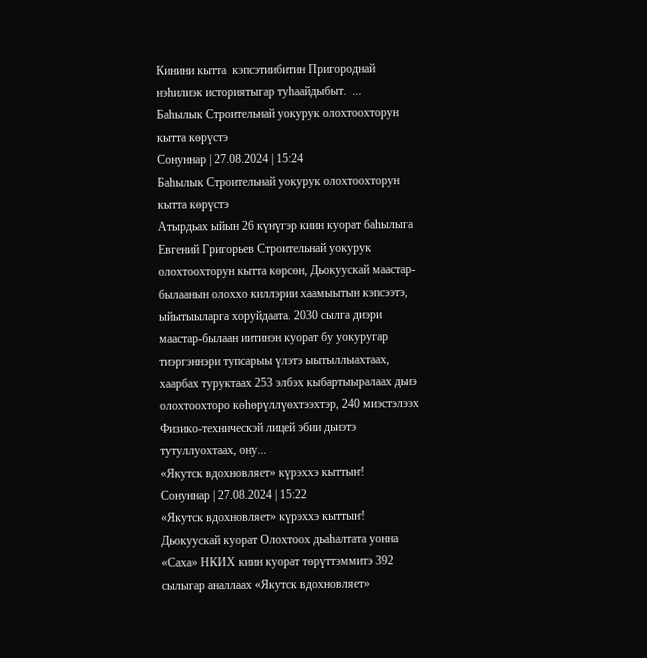Кинини кытта  кэпсэтиибитин Пригороднай нэһилиэк историятыгар туһаайдыбыт.  ...
Баһылык Строительнай уокурук олохтоохторун кытта көрүстэ
Сонуннар | 27.08.2024 | 15:24
Баһылык Строительнай уокурук олохтоохторун кытта көрүстэ
Атырдьах ыйын 26 күнүгэр киин куорат баһылыга Евгений Григорьев Строительнай уокурук олохтоохторун кытта көрсөн, Дьокуускай маастар-былаанын олоххо киллэрии хаамыытын кэпсээтэ, ыйытыыларга хоруйдаата. 2030 сылга диэри маастар-былаан иитинэн куорат бу уокуругар тиэргэннэри тупсарыы үлэтэ ыытыллыахтаах, хаарбах туруктаах 253 элбэх кыбартыыралаах дьиэ олохтоохторо көһөрүллүөхтээхтэр, 240 миэстэлээх Физико-техническэй лицей эбии дьиэтэ тутуллуохтаах, ону...
«Якутск вдохновляет» күрэххэ кыттыҥ!
Сонуннар | 27.08.2024 | 15:22
«Якутск вдохновляет» күрэххэ кыттыҥ!
Дьокуускай куорат Олохтоох дьаһалтата уонна «Саха» НКИХ киин куорат төрүттэммитэ 392 сылыгар аналлаах «Якутск вдохновляет»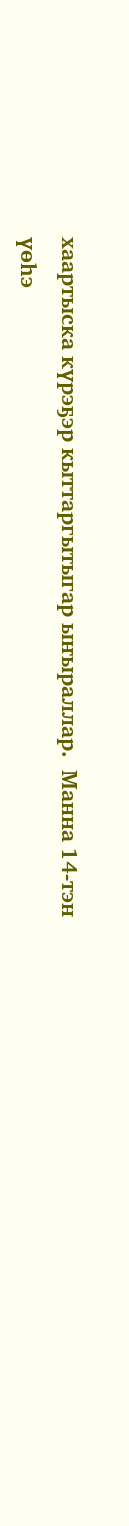хаартыска күрэҕэр кыттаргытыгар ыҥыраллар.  Манна 14-тэн үөһэ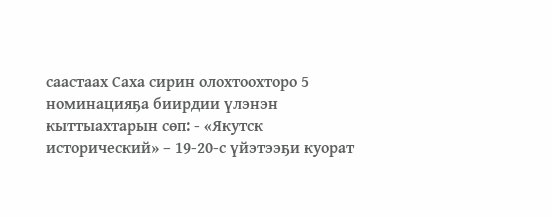саастаах Саха сирин олохтоохторо 5 номинацияҕа биирдии үлэнэн кыттыахтарын сөп: - «Якутск исторический» – 19-20-с үйэтээҕи куорат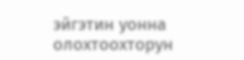эйгэтин уонна олохтоохторун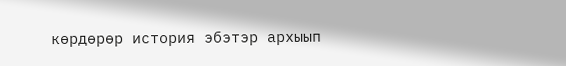көрдөрөр история эбэтэр архыып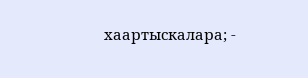хаартыскалара; -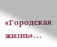«Городская жизнь»...